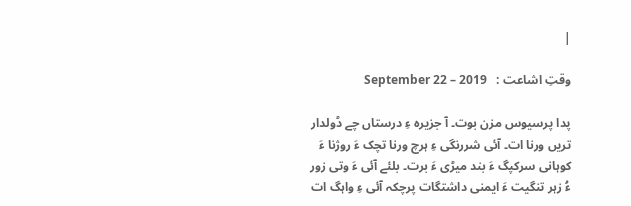|

وقتِ اشاعت :   September 22 – 2019

پدا پرسیوس مزن بوت۔ آ جزیرہ ءِ درستاں چے ڈولدار تریں ورنا ات۔ آئی شررنگی ءِ ہرچ ورنا تچک ءَ روژنا ءَ کوہانی سرکپگ ءَ بند میڑی ءَ برت۔ بلئے آئی ءَ وتی زور ءُ زہر تنگیت ءَ ایمنی داشتگات پرچکہ آئی ءِ واہگ ات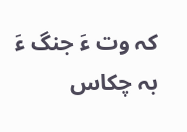کہ وت ءَ جنگ ءَ بہ چکاس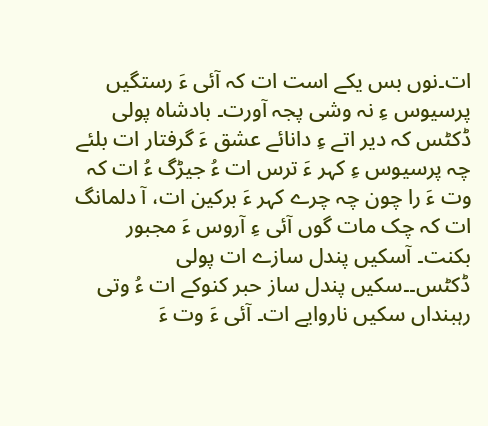ات۔نوں بس یکے است ات کہ آئی ءَ رستگیں پرسیوس ءِ نہ وشی پجہ آورت۔ بادشاہ پولی ڈکٹس کہ دیر اتے ءِ دانائے عشق ءَ گرفتار ات بلئے چہ پرسیوس ءِ کہر ءَ ترس ات ءُ جیڑگ ءُ ات کہ وت ءَ را چون چہ چرے کہر ءَ برکین ات، آ دلمانگ ات کہ چک مات گوں آئی ءِ آروس ءَ مجبور بکنت۔ آسکیں پندل سازے ات پولی ڈکٹس۔۔سکیں پندل ساز حبر کنوکے ات ءُ وتی رہبنداں سکیں ناروایے ات۔ آئی ءَ وت ءَ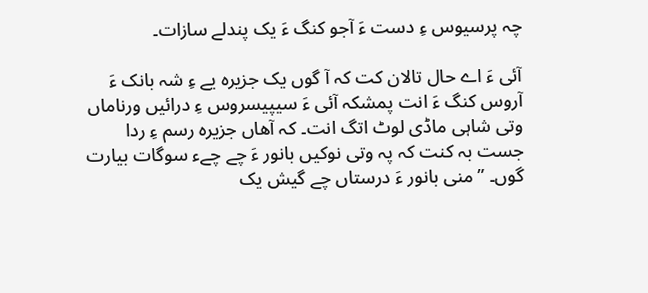چہ پرسیوس ءِ دست ءَ آجو کنگ ءَ یک پندلے سازات۔

آئی ءَ اے حال تالان کت کہ آ گوں یک جزیرہ یے ءِ شہ بانک ءَ آروس کنگ ءَ انت پمشکہ آئی ءَ سیپیسروس ءِ درائیں ورناماں وتی شاہی ماڈی لوٹ اتگ انت۔ کہ آھاں جزیرہ رسم ءِ ردا جست بہ کنت کہ پہ وتی نوکیں بانور ءَ چے چےء سوگات بیارت گوں۔ ”منی بانور ءَ درستاں چے گیش یک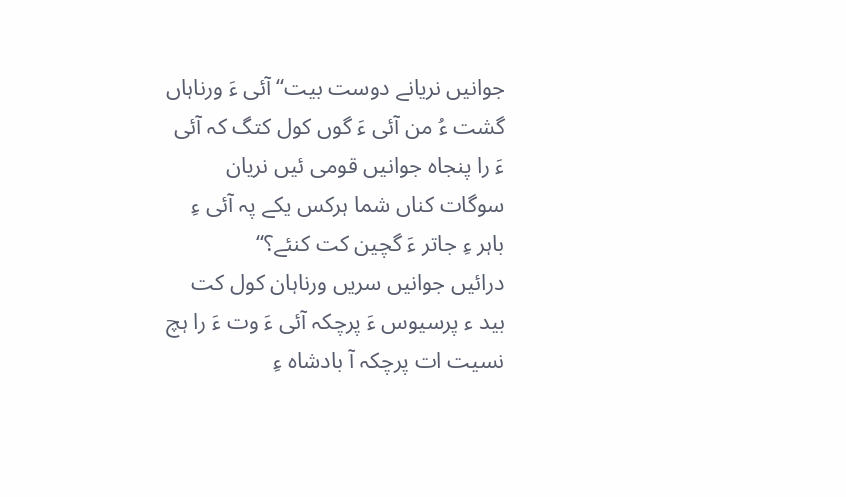جوانیں نریانے دوست بیت“ آئی ءَ ورناہاں گشت ءُ من آئی ءَ گوں کول کتگ کہ آئی ءَ را پنجاہ جوانیں قومی ئیں نریان سوگات کناں شما ہرکس یکے پہ آئی ءِ باہر ءِ جاتر ءَ گچین کت کنئے؟“
درائیں جوانیں سریں ورناہان کول کت بید ء پرسیوس ءَ پرچکہ آئی ءَ وت ءَ را ہچ نسیت ات پرچکہ آ بادشاہ ءِ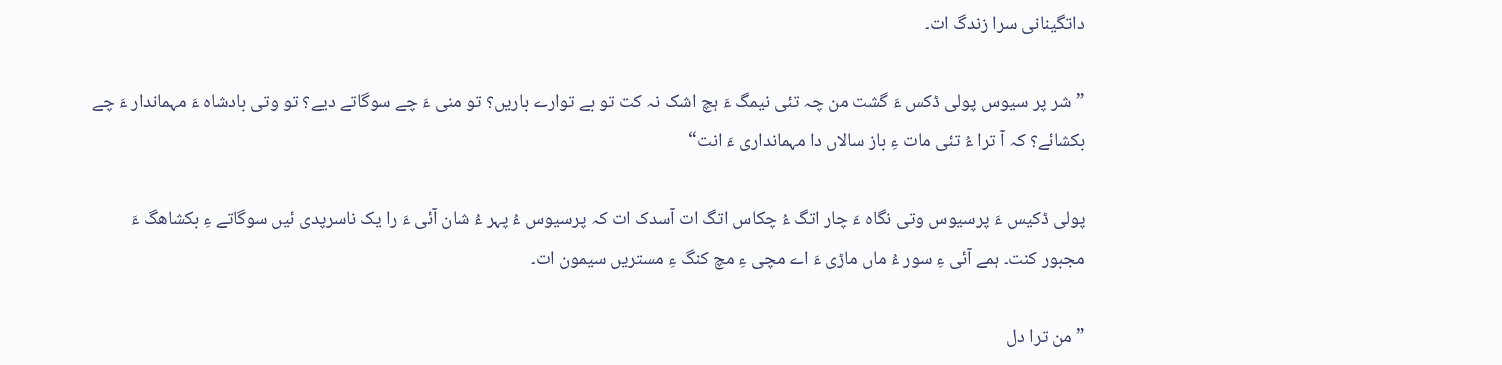داتگینانی سرا زندگ ات۔

”شر پر سیوس پولی ڈکس ءَ گشت من چہ تئی نیمگ ءَ ہچ اشک نہ کت تو بے توارے باریں؟ تو منی ءَ چے سوگاتے دیے؟ تو وتی بادشاہ ءَ مہماندار ءَ چے بکشائے؟ کہ آ ترا ءُ تئی مات ءِ باز سالاں دا مہمانداری ءَ انت“

پولی ڈکیس ءَ پرسیوس وتی نگاہ ءَ چار اتگ ءُ چکاس اتگ ات آسدک ات کہ پرسیوس ءُ پہر ءُ شان آئی ءَ را یک ناسرپدی ئیں سوگاتے ءِ بکشاھگ ءَ مجبور کنت۔ ہمے آئی ءِ سور ءُ ماں ماڑی ءَ اے مچی ءِ مچ کنگ ءِ مستریں سیمون ات۔

”من ترا دل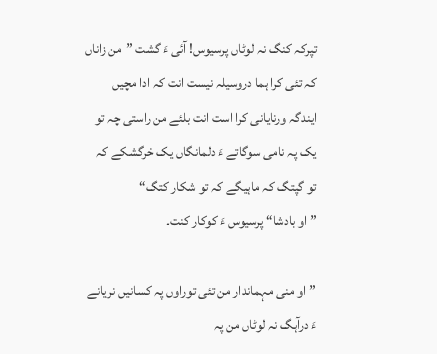تپرکہ کنگ نہ لوٹاں پرسیوس! آئی ءَ گشت ”من زاناں کہ تئی کرا ہما دروسیلہ نیست انت کہ ادا مچیں ایندگہ ورنایانی کرا است انت بلئے من راستی چہ تو یک پہ نامی سوگاتے ءَ دلمانگاں یک خرگشکے کہ تو گپتگ کہ ماہیگے کہ تو شکار کتگ“
”او بادشا“ پرسیوس ءَ کوکار کنت۔

”او منی مہماندار من تئی توراوں پہ کسانیں نریانے ءَ درآہگ نہ لوٹاں من پہ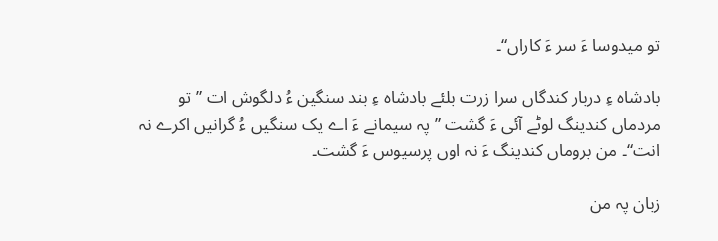تو میدوسا ءَ سر ءَ کاراں“۔

بادشاہ ءِ دربار کندگاں سرا زرت بلئے بادشاہ ءِ بند سنگین ءُ دلگوش ات ”تو مردماں کندینگ لوٹے آئی ءَ گشت ”پہ سیمانے ءَ اے یک سنگیں ءُ گرانیں اکرے نہ انت“۔ من بروماں کندینگ ءَ نہ اوں پرسیوس ءَ گشت۔

زبان پہ من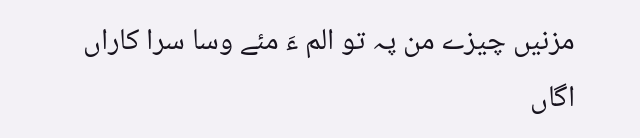مزنیں چیزے من پہ تو الم ءَ مئے وسا سرا کاراں اگاں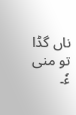ناں گڈا تو منی ءٗ۔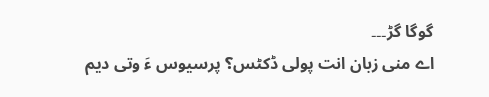گوگا گڑ۔۔۔
اے منی زبان انت پولی ڈکٹس؟ پرسیوس ءَ وتی دیم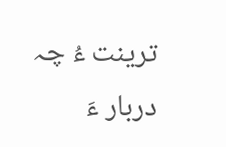ترینت ءُ چہ دربار ءَ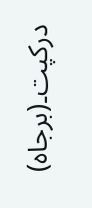درکپت۔(برجاہ)